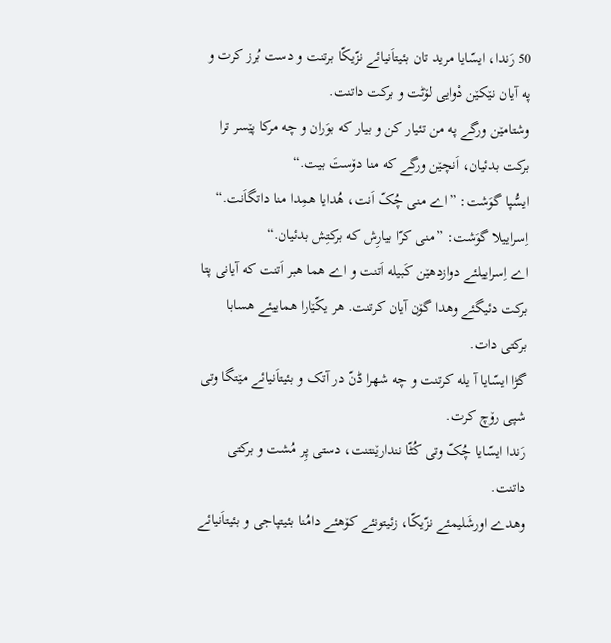50 رَندا، ایسّایا مرید تان بئیتاَنیائے نزّیکّا برتنت و دست بُرز کرت و په آیان نێکێن دْوایی لۆٹت و برکت داتنت.
وشتامێن ورگے په من تئیار کن و بیار که بوَران و چه مرکا پێسر ترا برکت بدئیان، اَنچێن ورگے که منا دۆستَ بیت.“
ایسُّپا گوَشت: ”اے منی چُکّ اَنت، هُدایا همِدا منا داتگاَنت.“ اِسراییلا گوَشت: ”منی کرّا بیارِش که برکتِش بدئیان.“
اے اِسراییلئے دوازدهێن کَبیله اَتنت و اے هما هبر اَتنت که آیانی پتا برکت دئیگئے وهدا گۆن آیان کرتنت. هر یکّێارا هماییئے هسابا برکتی دات.
گڑا ایسّایا آ یله کرتنت و چه شهرا ڈنّ در آتک و بئیتاَنیائے مێتگا وتی شپی رۆچ کرت.
رَندا ایسّایا چُکّ وتی کُٹّا نندارێنتنت، دستی پِر مُشت و برکتی داتنت.
وهدے اورشَلیمئے نزّیکّا، زئیتونئے کۆهئے دامُنا بئیتپاجی و بئیتاَنیائے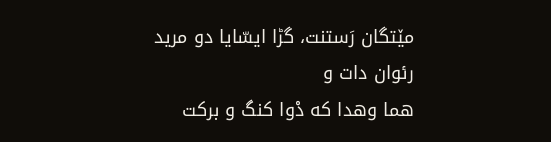مێتگان رَستنت، گڑا ایسّایا دو مرید رئوان دات و
هما وهدا که دْوا کنگ و برکت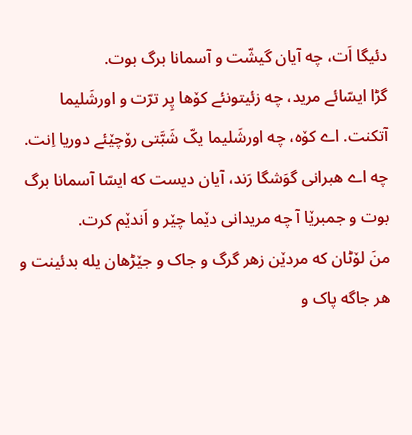دئیگا اَت، چه آیان گیشّت و آسمانا برگ بوت.
گڑا ایسّائے مرید، چه زئیتونئے کۆها پِر ترّت و اورشَلیما آتکنت. اے کۆه، چه اورشَلیما یکّ شَبَّتی رۆچێئے دوریا اِنت.
چه اے هبرانی گوَشگا رَند، آیان دیست که ایسّا آسمانا برگ بوت و جمبرێا آ چه مریدانی دێما چێر و اَندێم کرت.
منَ لۆٹان که مردێن زهر گرگ و جاک و جێڑهان یله بدئینت و هر جاگه پاک و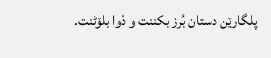پلگارێن دستان بُرز بکننت و دْوا بلۆٹنت.